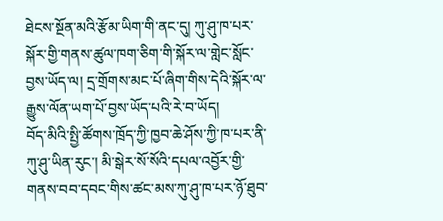ཐེངས་སྔོན་མའི་རྩོམ་ཡིག་གི་ནང་དུ། ཀུ་ཤུ་ཁ་པར་སྐོར་གྱི་གནས་ཚུལ་ཁག་ཅིག་གི་སྐོར་ལ་གླེང་སློང་བྱས་ཡོད་ལ། དྲ་གྲོགས་མང་པོ་ཞིག་གིས་དེའི་སྐོར་ལ་རྒྱུས་ལོན་ཡག་པོ་བྱས་ཡོད་པའི་རེ་བ་ཡོད།
བོད་མིའི་སྤྱི་ཚོགས་ཁྲོད་ཀྱི་ཁྱབ་ཆེ་ཤོས་ཀྱི་ཁ་པར་ནི་ཀུ་ཤུ་ཡིན་རུང་། མི་སྒེར་སོ་སོའི་དཔལ་འབྱོར་གྱི་གནས་བབ་དབང་གིས་ཚང་མས་ཀུ་ཤུ་ཁ་པར་ཉོ་ཐུབ་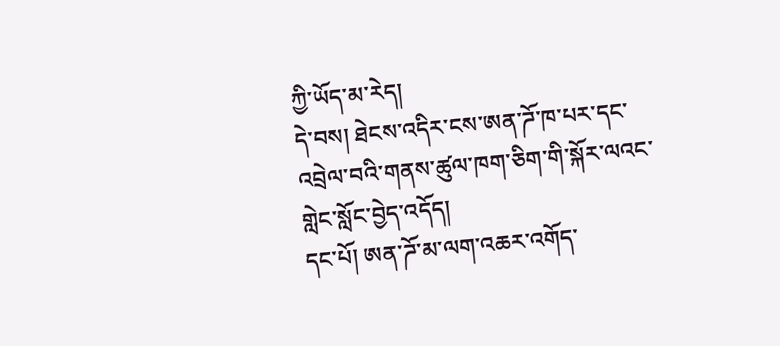ཀྱི་ཡོད་མ་རེད།
དེ་བས། ཐེངས་འདིར་ངས་ཨན་ཌོ་ཁ་པར་དང་འབྲེལ་བའི་གནས་ཚུལ་ཁག་ཅིག་གི་སྐོར་ལའང་གླེང་སློང་བྱེད་འདོད།
དང་པོ། ཨན་ཌོ་མ་ལག་འཆར་འགོད་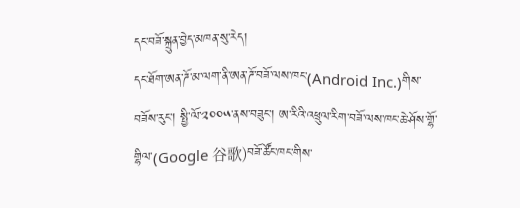དང་བཟོ་སྐྲུན་བྱེད་མཁན་སུ་རེད།
དང་ཐོག་ཨན་ཌོ་མ་ལག་ནི་ཨན་ཌོ་བཟོ་ལས་ཁང་(Android Inc.)གིས་བཟོས་རུང་། སྤྱི་ལོ་༢༠༠༥་ནས་བཟུང་། ཨ་རིའི་འཕྲུལ་རིག་བཟོ་ལས་ཁང་ཆེ་ཤོས་གྷོ་གྷིལ་(Google 谷歌)བཟོ་ཚོང་ཁང་གིས་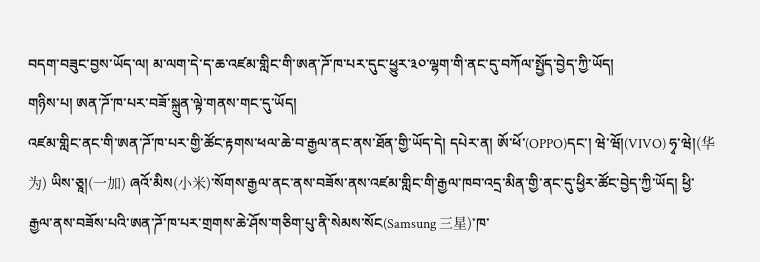བདག་བཟུང་བྱས་ཡོད་ལ། མ་ལག་དེ་ད་ཆ་འཛམ་གླིང་གི་ཨན་ཌོ་ཁ་པར་དུང་ཕྱུར་༣༠་ལྷག་གི་ནང་དུ་བཀོལ་སྤྱོད་བྱེད་ཀྱི་ཡོད།
གཉིས་པ། ཨན་ཌོ་ཁ་པར་བཟོ་སྐྲུན་ལྟེ་གནས་གང་དུ་ཡོད།
འཛམ་གླིང་ནང་གི་ཨན་ཌོ་ཁ་པར་གྱི་ཚོང་རྟགས་ཕལ་ཆེ་བ་རྒྱལ་ནང་ནས་ཐོན་གྱི་ཡོད་དེ། དཔེར་ན། ཨོ་ཕོ་(OPPO)དང་། ཝེ་ཝོ།(VIVO) ཧྭ་ཝེ།(华为) ཡིས་ཅཱ།(一加) ཞའོ་མིས(小米)་སོགས་རྒྱལ་ནང་ནས་བཟོས་ནས་འཛམ་གླིང་གི་རྒྱལ་ཁབ་འདྲ་མིན་གྱི་ནང་དུ་ཕྱིར་ཚོང་བྱེད་ཀྱི་ཡོད། ཕྱི་རྒྱལ་ནས་བཟོས་པའི་ཨན་ཌོ་ཁ་པར་གྲགས་ཆེ་ཤོས་གཅིག་པུ་ནི་སེམས་སོང(Samsung 三星)་ཁ་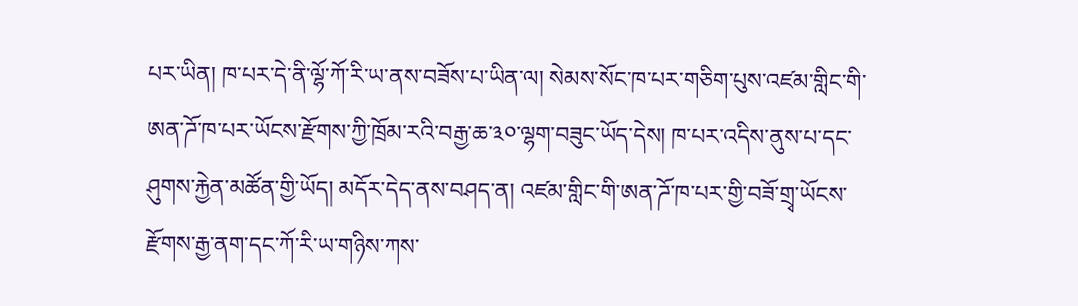པར་ཡིན། ཁ་པར་དེ་ནི་ལྷོ་ཀོ་རི་ཡ་ནས་བཟོས་པ་ཡིན་ལ། སེམས་སོང་ཁ་པར་གཅིག་པུས་འཛམ་གླིང་གི་ཨན་ཌོ་ཁ་པར་ཡོངས་རྫོགས་ཀྱི་ཁྲོམ་རའི་བརྒྱ་ཆ་༣༠་ལྷག་བཟུང་ཡོད་དེས། ཁ་པར་འདིས་ནུས་པ་དང་ཤུགས་རྐྱེན་མཚོན་གྱི་ཡོད། མདོར་དེད་ནས་བཤད་ན། འཛམ་གླིང་གི་ཨན་ཌོ་ཁ་པར་གྱི་བཟོ་གྲྭ་ཡོངས་རྫོགས་རྒྱ་ནག་དང་ཀོ་རི་ཡ་གཉིས་ཀས་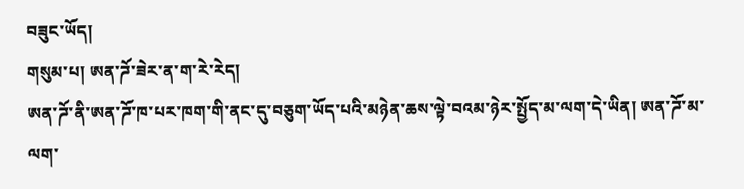བཟུང་ཡོད།
གསུམ་པ། ཨན་ཌོ་ཟེར་ན་ག་རེ་རེད།
ཨན་ཌོ་ནི་ཨན་ཌོ་ཁ་པར་ཁག་གི་ནང་དུ་བཅུག་ཡོད་པའི་མཉེན་ཆས་ལྟེ་བའམ་ཉེར་སྤྱོད་མ་ལག་དེ་ཡིན། ཨན་ཌོ་མ་ལག་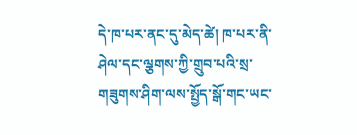དེ་ཁ་པར་ནང་དུ་མེད་ཚེ། ཁ་པར་ནི་ཤེལ་དང་ལྕགས་ཀྱི་གྲུབ་པའི་སྲ་གཟུགས་ཤིག་ལས་སྤྱོད་སྒོ་གང་ཡང་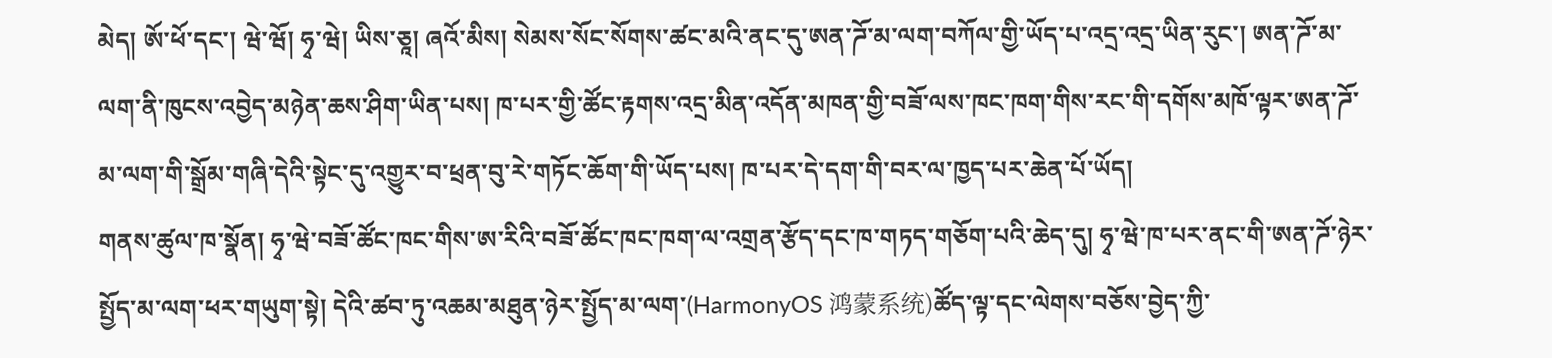མེད། ཨོ་ཕོ་དང་། ཝེ་ཝོ། ཧྭ་ཝེ། ཡིས་ཅཱ། ཞའོ་མིས། སེམས་སོང་སོགས་ཚང་མའི་ནང་དུ་ཨན་ཌོ་མ་ལག་བཀོལ་གྱི་ཡོད་པ་འདྲ་འདྲ་ཡིན་རུང་། ཨན་ཌོ་མ་ལག་ནི་ཁུངས་འབྱེད་མཉེན་ཆས་ཤིག་ཡིན་པས། ཁ་པར་གྱི་ཚོང་རྟགས་འདྲ་མིན་འདོན་མཁན་གྱི་བཟོ་ལས་ཁང་ཁག་གིས་རང་གི་དགོས་མཁོ་ལྟར་ཨན་ཌོ་མ་ལག་གི་སྒྲོམ་གཞི་དེའི་སྟེང་དུ་འགྱུར་བ་ཕྲན་བུ་རེ་གཏོང་ཆོག་གི་ཡོད་པས། ཁ་པར་དེ་དག་གི་བར་ལ་ཁྱད་པར་ཆེན་པོ་ཡོད།
གནས་ཚུལ་ཁ་སྣོན། ཧྭ་ཝེ་བཟོ་ཚོང་ཁང་གིས་ཨ་རིའི་བཟོ་ཚོང་ཁང་ཁག་ལ་འགྲན་རྩོད་དང་ཁ་གཏད་གཅོག་པའི་ཆེད་དུ། ཧྭ་ཝེ་ཁ་པར་ནང་གི་ཨན་ཌོ་ཉེར་སྤྱོད་མ་ལག་ཕར་གཡུག་སྟེ། དེའི་ཚབ་ཏུ་འཆམ་མཐུན་ཉེར་སྤྱོད་མ་ལག་(HarmonyOS 鸿蒙系统)ཚོད་ལྟ་དང་ལེགས་བཅོས་བྱེད་ཀྱི་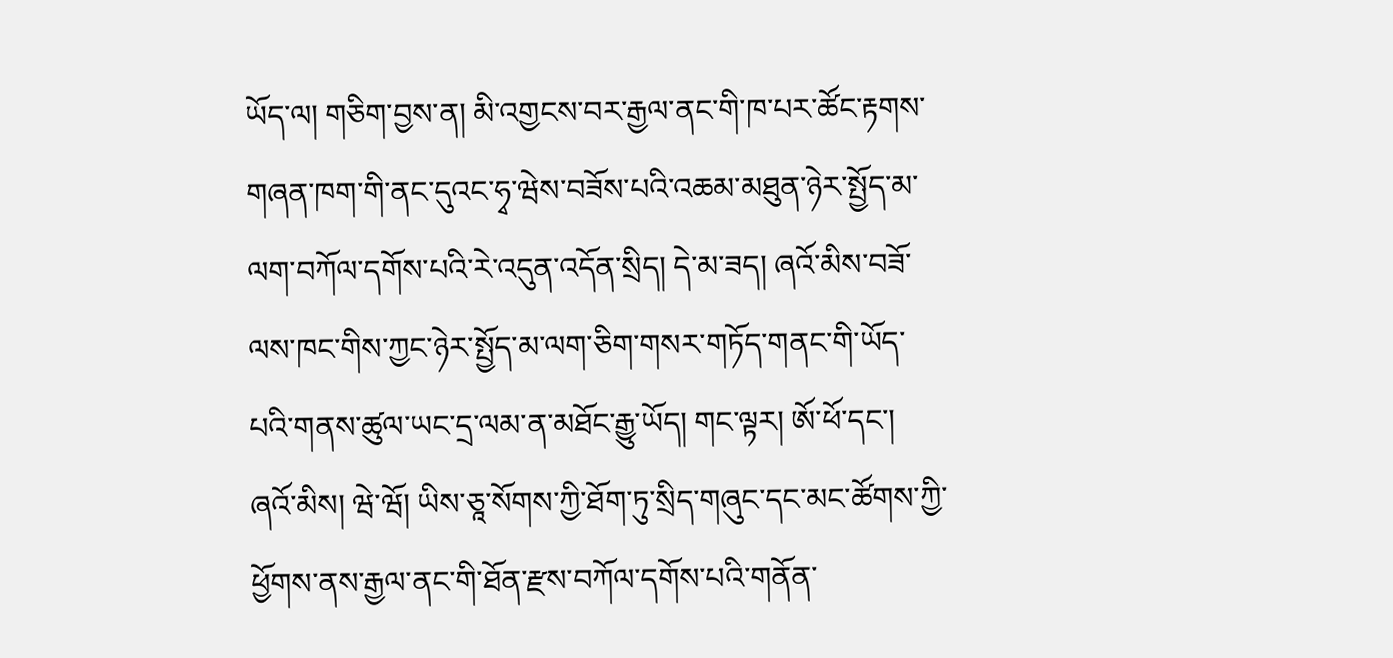ཡོད་ལ། གཅིག་བྱས་ན། མི་འགྱངས་བར་རྒྱལ་ནང་གི་ཁ་པར་ཚོང་རྟགས་གཞན་ཁག་གི་ནང་དུའང་ཧྭ་ཝེས་བཟོས་པའི་འཆམ་མཐུན་ཉེར་སྤྱོད་མ་ལག་བཀོལ་དགོས་པའི་རེ་འདུན་འདོན་སྲིད། དེ་མ་ཟད། ཞའོ་མིས་བཟོ་ལས་ཁང་གིས་ཀྱང་ཉེར་སྤྱོད་མ་ལག་ཅིག་གསར་གཏོད་གནང་གི་ཡོད་པའི་གནས་ཚུལ་ཡང་དྲ་ལམ་ན་མཐོང་རྒྱུ་ཡོད། གང་ལྟར། ཨོ་ཕོ་དང་། ཞའོ་མིས། ཝེ་ཝོ། ཡིས་ཅཱ་སོགས་ཀྱི་ཐོག་ཏུ་སྲིད་གཞུང་དང་མང་ཚོགས་ཀྱི་ཕྱོགས་ནས་རྒྱལ་ནང་གི་ཐོན་རྫས་བཀོལ་དགོས་པའི་གནོན་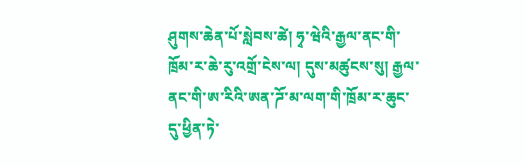ཤུགས་ཆེན་པོ་སླེབས་ཚེ། ཧྭ་ཝེའི་རྒྱལ་ནང་གི་ཁྲོམ་ར་ཆེ་རུ་འགྲོ་ངེས་ལ། དུས་མཚུངས་སུ། རྒྱལ་ནང་གི་ཨ་རིའི་ཨན་ཌོ་མ་ལག་གི་ཁྲོམ་ར་ཆུང་དུ་ཕྱིན་ཏེ་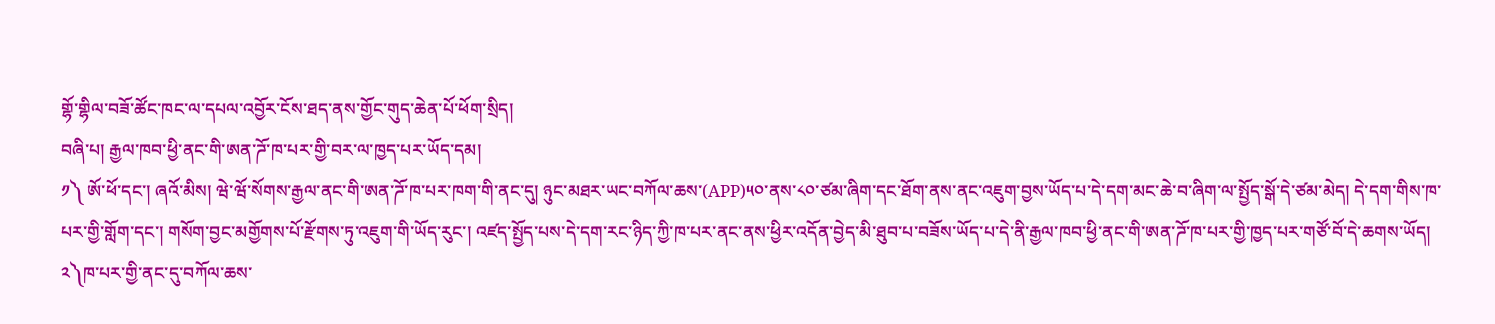གྷོ་གྷིལ་བཟོ་ཚོང་ཁང་ལ་དཔལ་འབྱོར་ངོས་ཐད་ནས་གྱོང་གུད་ཆེན་པོ་ཕོག་སྲིད།
བཞི་པ། རྒྱལ་ཁབ་ཕྱི་ནང་གི་ཨན་ཌོ་ཁ་པར་གྱི་བར་ལ་ཁྱད་པར་ཡོད་དམ།
༡༽ ཨོ་ཕོ་དང་། ཞའོ་མིས། ཝེ་ཝོ་སོགས་རྒྱལ་ནང་གི་ཨན་ཌོ་ཁ་པར་ཁག་གི་ནང་དུ། ཉུང་མཐར་ཡང་བཀོལ་ཆས་(APP)༥༠་ནས་༨༠་ཙམ་ཞིག་དང་ཐོག་ནས་ནང་འཇུག་བྱས་ཡོད་པ་དེ་དག་མང་ཆེ་བ་ཞིག་ལ་སྤྱོད་སྒོ་དེ་ཙམ་མེད། དེ་དག་གིས་ཁ་པར་གྱི་གློག་དང་། གསོག་བྱང་མགྱོགས་པོ་རྫོགས་ཏུ་འཇུག་གི་ཡོད་རུང་། འཛད་སྤྱོད་པས་དེ་དག་རང་ཉིད་ཀྱི་ཁ་པར་ནང་ནས་ཕྱིར་འདོན་བྱེད་མི་ཐུབ་པ་བཟོས་ཡོད་པ་དེ་ནི་རྒྱལ་ཁབ་ཕྱི་ནང་གི་ཨན་ཌོ་ཁ་པར་གྱི་ཁྱད་པར་གཙོ་བོ་དེ་ཆགས་ཡོད།
༢༽ཁ་པར་གྱི་ནང་དུ་བཀོལ་ཆས་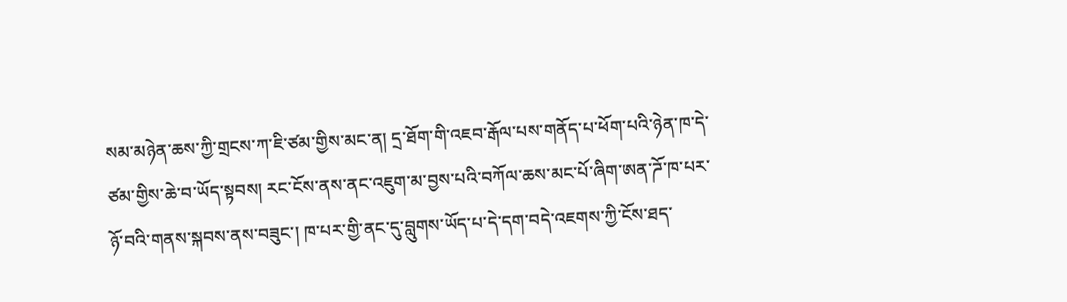སམ་མཉེན་ཆས་ཀྱི་གྲངས་ཀ་ཇི་ཙམ་གྱིས་མང་ན། དྲ་ཐོག་གི་འཇབ་རྒོལ་པས་གནོད་པ་ཕོག་པའི་ཉེན་ཁ་དེ་ཙམ་གྱིས་ཆེ་བ་ཡོད་སྟབས། རང་ངོས་ནས་ནང་འཇུག་མ་བྱས་པའི་བཀོལ་ཆས་མང་པོ་ཞིག་ཨན་ཌོ་ཁ་པར་ཉོ་བའི་གནས་སྐབས་ནས་བཟུང་། ཁ་པར་གྱི་ནང་དུ་བླུགས་ཡོད་པ་དེ་དག་བདེ་འཇགས་ཀྱི་ངོས་ཐད་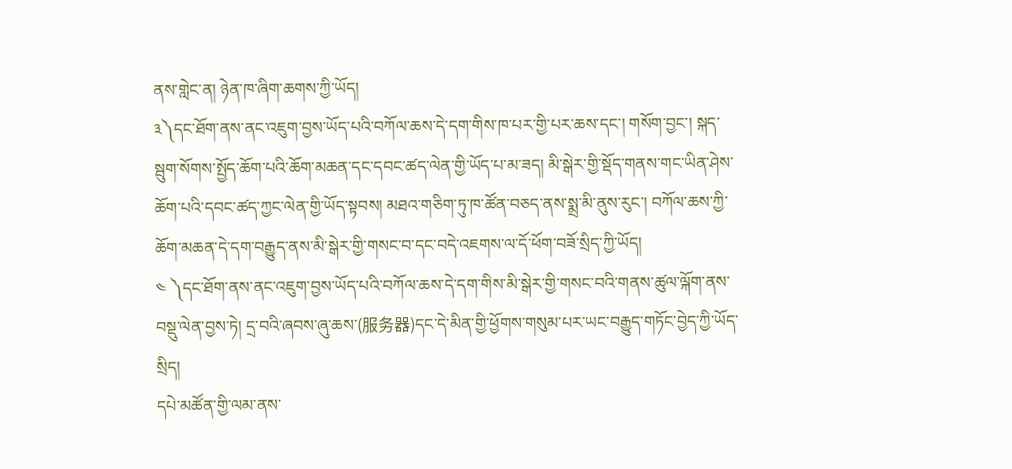ནས་གླེང་ན། ཉེན་ཁ་ཞིག་ཆགས་ཀྱི་ཡོད།
༣༽དང་ཐོག་ནས་ནང་འཇུག་བྱས་ཡོད་པའི་བཀོལ་ཆས་དེ་དག་གིས་ཁ་པར་གྱི་པར་ཆས་དང་། གསོག་བྱང་། སྐད་སྦུག་སོགས་སྤྱོད་ཆོག་པའི་ཆོག་མཆན་དང་དབང་ཚད་ལེན་གྱི་ཡོད་པ་མ་ཟད། མི་སྒེར་གྱི་སྡོད་གནས་གང་ཡིན་ཤེས་ཆོག་པའི་དབང་ཚད་ཀྱང་ལེན་གྱི་ཡོད་སྟབས། མཐའ་གཅིག་ཏུ་ཁ་ཚོན་བཅད་ནས་སྨྲ་མི་ནུས་རུང་། བཀོལ་ཆས་ཀྱི་ཆོག་མཆན་དེ་དག་བརྒྱུད་ནས་མི་སྒེར་གྱི་གསང་བ་དང་བདེ་འཇགས་ལ་དོ་ཕོག་བཟོ་སྲིད་ཀྱི་ཡོད།
༤ ༽དང་ཐོག་ནས་ནང་འཇུག་བྱས་ཡོད་པའི་བཀོལ་ཆས་དེ་དག་གིས་མི་སྒེར་གྱི་གསང་བའི་གནས་ཚུལ་ལྐོག་ནས་བསྡུ་ལེན་བྱས་ཏེ། དྲ་བའི་ཞབས་ཞུ་ཆས་(服务器)དང་དེ་མིན་གྱི་ཕྱོགས་གསུམ་པར་ཡང་བརྒྱུད་གཏོང་བྱེད་ཀྱི་ཡོད་སྲིད།
དཔེ་མཚོན་གྱི་ལམ་ནས་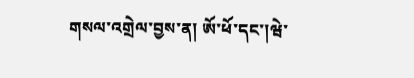གསལ་འགྲེལ་བྱས་ན། ཨོ་ཕོ་དང་།ཝེ་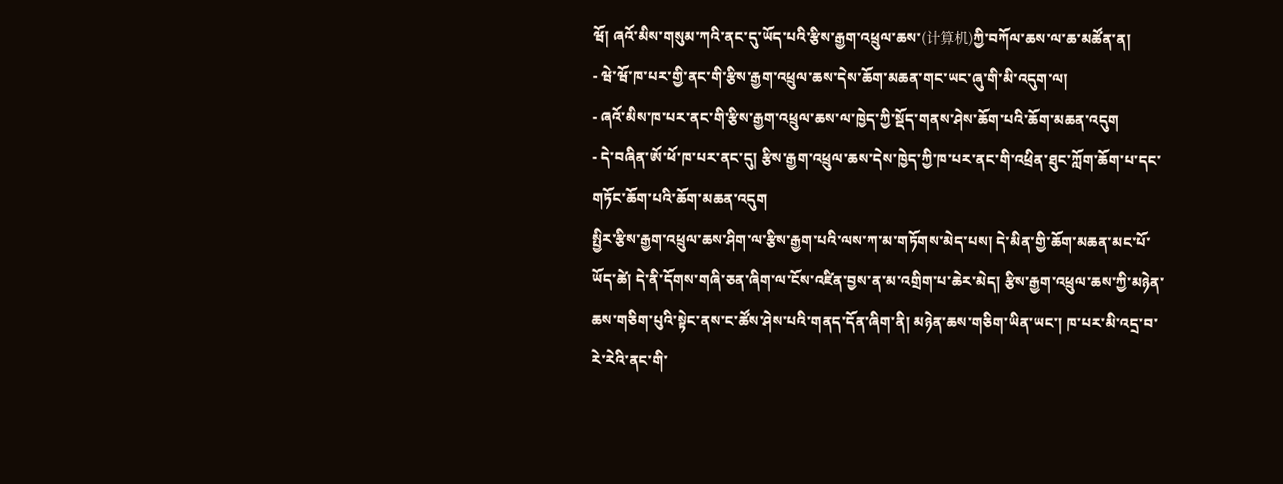ཝོ། ཞའོ་མིས་གསུམ་ཀའི་ནང་དུ་ཡོད་པའི་རྩིས་རྒྱག་འཕྲུལ་ཆས་(计算机)ཀྱི་བཀོལ་ཆས་ལ་ཆ་མཚོན་ན།
- ཝེ་ཝོ་ཁ་པར་གྱི་ནང་གི་རྩིས་རྒྱག་འཕྲུལ་ཆས་དེས་ཆོག་མཆན་གང་ཡང་ཞུ་གི་མི་འདུག་ལ།
- ཞའོ་མིས་ཁ་པར་ནང་གི་རྩིས་རྒྱག་འཕྲུལ་ཆས་ལ་ཁྱེད་ཀྱི་སྡོད་གནས་ཤེས་ཆོག་པའི་ཆོག་མཆན་འདུག
- དེ་བཞིན་ཨོ་ཕོ་ཁ་པར་ནང་དུ། རྩིས་རྒྱག་འཕྲུལ་ཆས་དེས་ཁྱེད་ཀྱི་ཁ་པར་ནང་གི་འཕྲིན་ཐུང་ཀློག་ཆོག་པ་དང་གཏོང་ཆོག་པའི་ཆོག་མཆན་འདུག
སྤྱིར་རྩིས་རྒྱག་འཕྲུལ་ཆས་ཤིག་ལ་རྩིས་རྒྱག་པའི་ལས་ཀ་མ་གཏོགས་མེད་པས། དེ་མིན་གྱི་ཆོག་མཆན་མང་པོ་ཡོད་ཚེ། དེ་ནི་དོགས་གཞི་ཅན་ཞིག་ལ་ངོས་འཛིན་བྱས་ན་མ་འགྲིག་པ་ཆེར་མེད། རྩིས་རྒྱག་འཕྲུལ་ཆས་ཀྱི་མཉེན་ཆས་གཅིག་པུའི་སྟེང་ནས་ང་ཚོས་ཤེས་པའི་གནད་དོན་ཞིག་ནི། མཉེན་ཆས་གཅིག་ཡིན་ཡང་། ཁ་པར་མི་འདྲ་བ་རེ་རེའི་ནང་གི་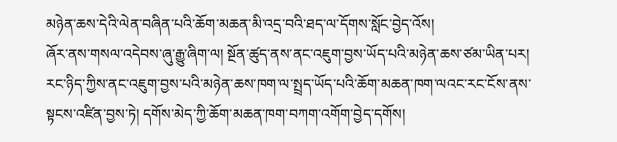མཉེན་ཆས་དེའི་ལེན་བཞིན་པའི་ཆོག་མཆན་མི་འདྲ་བའི་ཐད་ལ་དོགས་སློང་བྱེད་འོས།
ཞོར་ནས་གསལ་འདེབས་ཞུ་རྒྱུ་ཞིག་ལ། སྔོན་ཚུད་ནས་ནང་འཇུག་བྱས་ཡོད་པའི་མཉེན་ཆས་ཙམ་ཡིན་པར། རང་ཉིད་ཀྱིས་ནང་འཇུག་བྱས་པའི་མཉེན་ཆས་ཁག་ལ་སྤྲད་ཡོད་པའི་ཆོག་མཆན་ཁག་ལའང་རང་ངོས་ནས་སྟངས་འཛིན་བྱས་ཏེ། དགོས་མེད་ཀྱི་ཆོག་མཆན་ཁག་བཀག་འགོག་བྱེད་དགོས།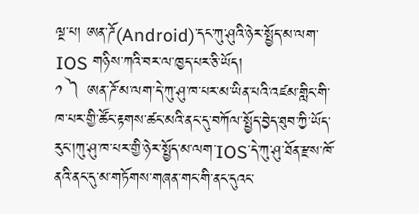ལྔ་པ། ཨན་ཌོ(Android)་དང་ཀུ་ཤུའི་ཉེར་སྤྱོད་མ་ལག་IOS གཉིས་ཀའི་བར་ལ་ཁྱད་པར་ཅི་ཡོད།
༡ ༽ ཨན་ཌོ་མ་ལག་དེ་ཀུ་ཤུ་ཁ་པར་མ་ཡིན་པའི་འཛམ་གླིང་གི་ཁ་པར་གྱི་ཚོང་རྟགས་ཚང་མའི་ནང་དུ་བཀོལ་སྤྱོད་བྱེད་ཐུབ་ཀྱི་ཡོད་རུང་།ཀུ་ཤུ་ཁ་པར་གྱི་ཉེར་སྤྱོད་མ་ལག་IOS་དེ་ཀུ་ཤུ་ཐོན་རྫས་ཁོ་ནའི་ནང་དུ་མ་གཏོགས་གཞན་གང་གི་ནང་དུའང་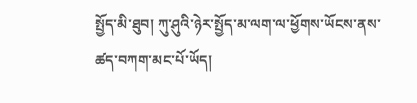སྤྱོད་མི་ཐུབ། ཀུ་ཤུའི་ཉེར་སྤྱོད་མ་ལག་ལ་ཕྱོགས་ཡོངས་ནས་ཚད་བཀག་མང་པོ་ཡོད།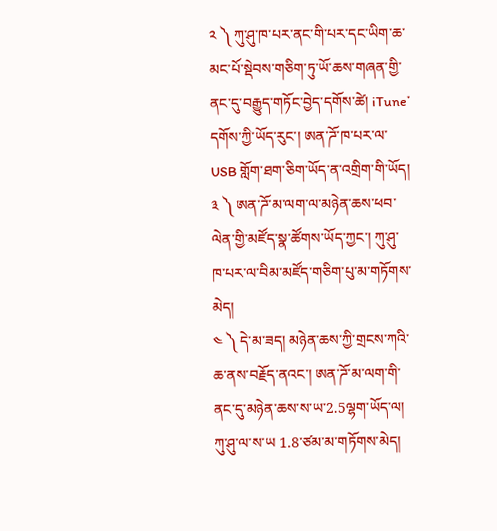༢ ༽ ཀུ་ཤུ་ཁ་པར་ནང་གི་པར་དང་ཡིག་ཆ་མང་པོ་སྡེབས་གཅིག་ཏུ་ཡོ་ཆས་གཞན་གྱི་ནང་དུ་བརྒྱུད་གཏོང་བྱེད་དགོས་ཚེ། iTune་དགོས་ཀྱི་ཡོད་རུང་། ཨན་ཌོ་ཁ་པར་ལ་USB གློག་ཐག་ཅིག་ཡོད་ན་འགྲིག་གི་ཡོད།
༣ ༽ ཨན་ཌོ་མ་ལག་ལ་མཉེན་ཆས་ཕབ་ལེན་གྱི་མཛོད་སྣ་ཚོགས་ཡོད་ཀྱང་། ཀུ་ཤུ་ཁ་པར་ལ་བིམ་མཛོད་གཅིག་པུ་མ་གཏོགས་མེད།
༤ ༽ དེ་མ་ཟད། མཉེན་ཆས་ཀྱི་གྲངས་ཀའི་ཆ་ནས་བརྗོད་ནའང་། ཨན་ཌོ་མ་ལག་གི་ནང་དུ་མཉེན་ཆས་ས་ཡ་2.5ལྷག་ཡོད་ལ། ཀུ་ཤུ་ལ་ས་ཡ 1.8་ཙམ་མ་གཏོགས་མེད།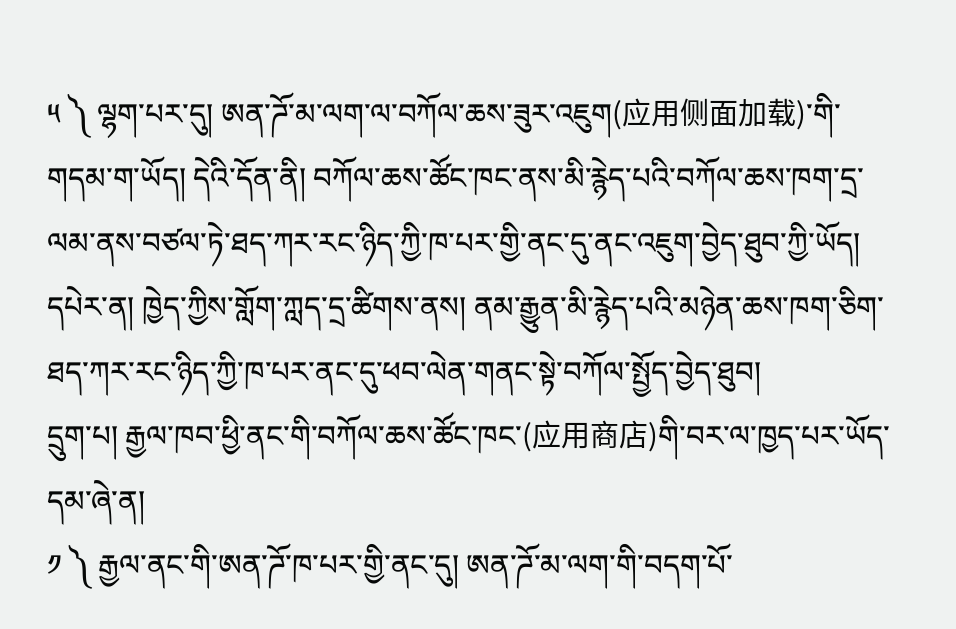༥ ༽ ལྷག་པར་དུ། ཨན་ཌོ་མ་ལག་ལ་བཀོལ་ཆས་ཟུར་འཇུག(应用侧面加载)་གི་གདམ་ག་ཡོད། དེའི་དོན་ནི། བཀོལ་ཆས་ཚོང་ཁང་ནས་མི་རྙེད་པའི་བཀོལ་ཆས་ཁག་དྲ་ལམ་ནས་བཙལ་ཏེ་ཐད་ཀར་རང་ཉིད་ཀྱི་ཁ་པར་གྱི་ནང་དུ་ནང་འཇུག་བྱེད་ཐུབ་ཀྱི་ཡོད། དཔེར་ན། ཁྱེད་ཀྱིས་གློག་ཀླད་དྲ་ཚིགས་ནས། ནམ་རྒྱུན་མི་རྙེད་པའི་མཉེན་ཆས་ཁག་ཅིག་ཐད་ཀར་རང་ཉིད་ཀྱི་ཁ་པར་ནང་དུ་ཕབ་ལེན་གནང་སྟེ་བཀོལ་སྤྱོད་བྱེད་ཐུབ།
དྲུག་པ། རྒྱལ་ཁབ་ཕྱི་ནང་གི་བཀོལ་ཆས་ཚོང་ཁང་(应用商店)གི་བར་ལ་ཁྱད་པར་ཡོད་དམ་ཞེ་ན།
༡ ༽ རྒྱལ་ནང་གི་ཨན་ཌོ་ཁ་པར་གྱི་ནང་དུ། ཨན་ཌོ་མ་ལག་གི་བདག་པོ་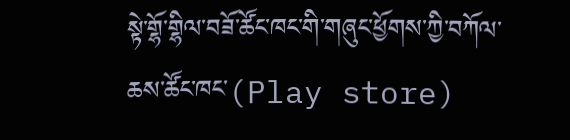སྟེ་གྷོ་གྷིལ་བཟོ་ཚོང་ཁང་གི་གཞུང་ཕྱོགས་ཀྱི་བཀོལ་ཆས་ཚོང་ཁང་(Play store)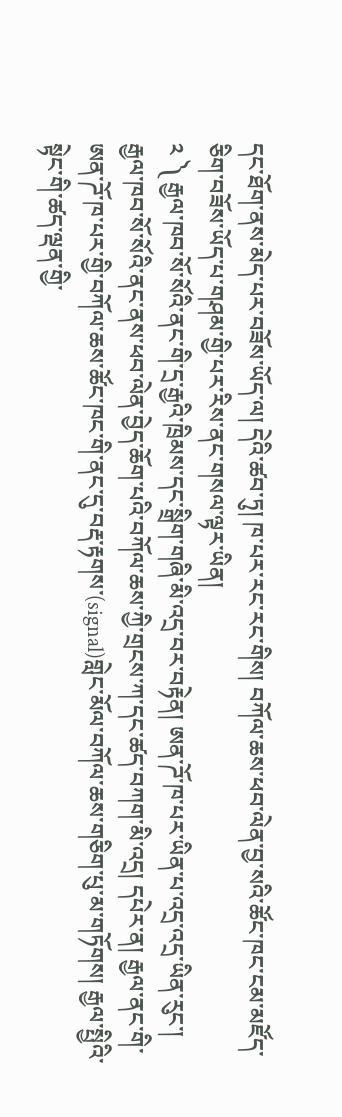དང་ཐོག་ནས་མེད་པར་བཟོས་ཡོད་ལ། དེའི་ཚབ་ཏུ། ཁ་པར་རང་རང་གིས། བཀོལ་ཆས་ཕབ་ལེན་བྱ་སའི་ཚོང་ཁང་ངམ་མཛོད་ཅིག་བཟོས་ཡོད་པ་གཤམ་གྱི་པར་རིས་ནང་གསལ་ལྟར་ཡིན།
༢ ༽ རྒྱལ་ཁབ་སོ་སོའི་ནང་གི་དྲ་རྒྱའི་ཁྲིམས་དང་སྒྲིག་གཞི་མི་འདྲ་བར་བརྟེན། ཨན་ཌོ་ཁ་པར་ཡིན་པ་འདྲ་འདྲ་ཡིན་རུང་། རྒྱལ་ཁབ་སོ་སོའི་ནང་ནས་ཕབ་ལེན་བྱེད་ཆོག་པའི་བཀོལ་ཆས་ཀྱི་གྲངས་ཀ་དང་ཚད་བཀག་མི་འདྲ། དཔེར་ན། རྒྱལ་ནང་གི་ཨན་ཌོ་ཁ་པར་གྱི་བཀོལ་ཆས་ཚོང་ཁང་གི་ནང་དུ་བརྡ་རྟགས་(signal)གླེང་མོལ་བཀོལ་ཆས་གཅིག་པུ་མ་གཏོགས། རྒྱལ་སྤྱིའི་སྟེང་གི་ཚད་ལྡན་གྱི་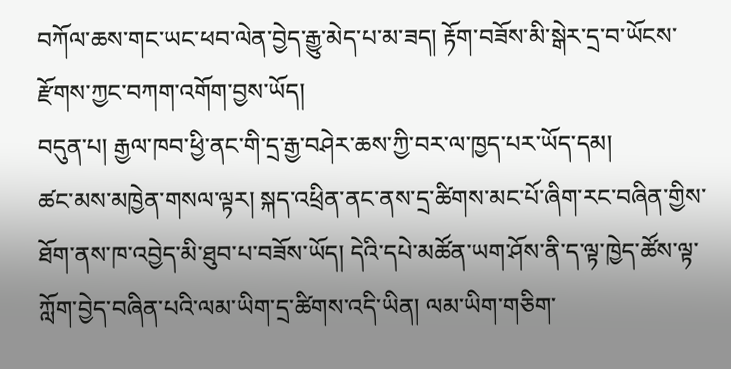བཀོལ་ཆས་གང་ཡང་ཕབ་ལེན་བྱེད་རྒྱུ་མེད་པ་མ་ཟད། རྟོག་བཟོས་མི་སྒེར་དྲ་བ་ཡོངས་རྫོགས་ཀྱང་བཀག་འགོག་བྱས་ཡོད།
བདུན་པ། རྒྱལ་ཁབ་ཕྱི་ནང་གི་དྲ་རྒྱ་བཤེར་ཆས་ཀྱི་བར་ལ་ཁྱད་པར་ཡོད་དམ།
ཚང་མས་མཁྱེན་གསལ་ལྟར། སྐད་འཕྲིན་ནང་ནས་དྲ་ཚིགས་མང་པོ་ཞིག་རང་བཞིན་གྱིས་ཐོག་ནས་ཁ་འབྱེད་མི་ཐུབ་པ་བཟོས་ཡོད། དེའི་དཔེ་མཚོན་ཡག་ཤོས་ནི་ད་ལྟ་ཁྱེད་ཚོས་ལྟ་ཀློག་བྱེད་བཞིན་པའི་ལམ་ཡིག་དྲ་ཚིགས་འདི་ཡིན། ལམ་ཡིག་གཅིག་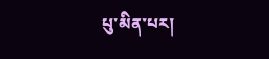པུ་མིན་པར།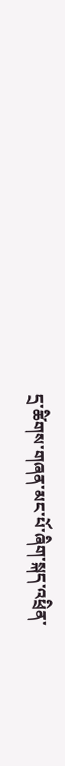དྲ་ཚིགས་གཞན་མང་པོ་ཞིག་སྐད་འཕྲིན་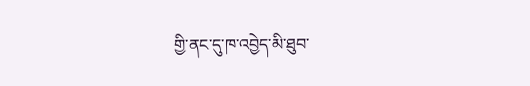གྱི་ནང་དུ་ཁ་འབྱེད་མི་ཐུབ་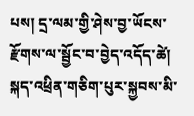པས། དྲ་ལམ་གྱི་ཤེས་བྱ་ཡོངས་རྫོགས་ལ་སྦྱོང་བ་བྱེད་འདོད་ཚེ། སྐད་འཕྲིན་གཅིག་པུར་སྐྱབས་མི་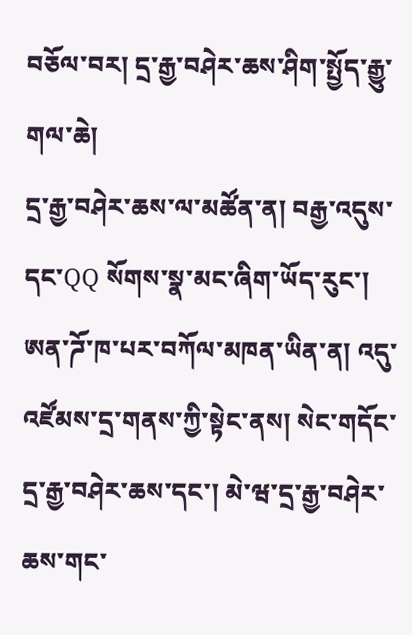བཅོལ་བར། དྲ་རྒྱ་བཤེར་ཆས་ཤིག་སྤྱོད་རྒྱུ་གལ་ཆེ།
དྲ་རྒྱ་བཤེར་ཆས་ལ་མཚོན་ན། བརྒྱ་འདུས་དང་QQ སོགས་སྣ་མང་ཞིག་ཡོད་རུང་། ཨན་ཌོ་ཁ་པར་བཀོལ་མཁན་ཡིན་ན། འདུ་འཛོམས་དྲ་གནས་ཀྱི་སྟེང་ནས། སེང་གདོང་དྲ་རྒྱ་བཤེར་ཆས་དང་། མེ་ཝ་དྲ་རྒྱ་བཤེར་ཆས་གང་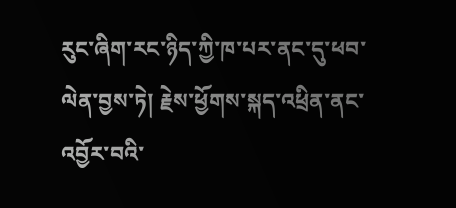རུང་ཞིག་རང་ཉིད་ཀྱི་ཁ་པར་ནང་དུ་ཕབ་ལེན་བྱས་ཏེ། རྗེས་ཕྱོགས་སྐད་འཕྲིན་ནང་འབྱོར་བའི་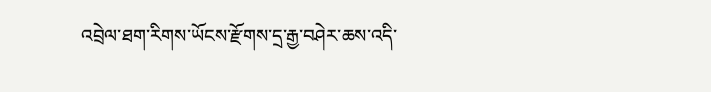འབྲེལ་ཐག་རིགས་ཡོངས་རྫོགས་དྲ་རྒྱ་བཤེར་ཆས་འདི་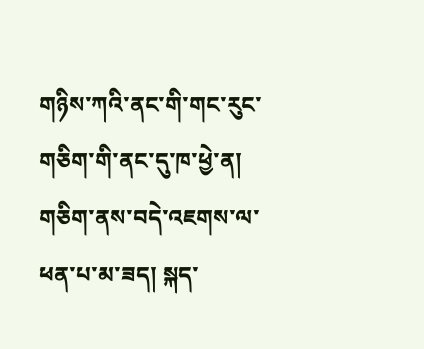གཉིས་ཀའི་ནང་གི་གང་རུང་གཅིག་གི་ནང་དུ་ཁ་ཕྱེ་ན། གཅིག་ནས་བདེ་འཇགས་ལ་ཕན་པ་མ་ཟད། སྐད་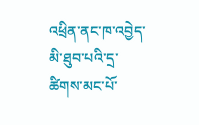འཕྲིན་ནང་ཁ་འབྱེད་མི་ཐུབ་པའི་དྲ་ཚིགས་མང་པོ་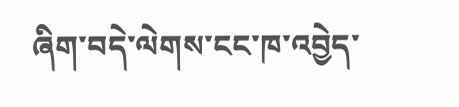ཞིག་བདེ་ལེགས་ངང་ཁ་འབྱེད་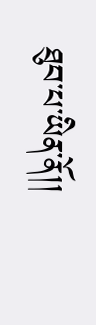ཐུབ་པ་ཡིན་ནོ།།